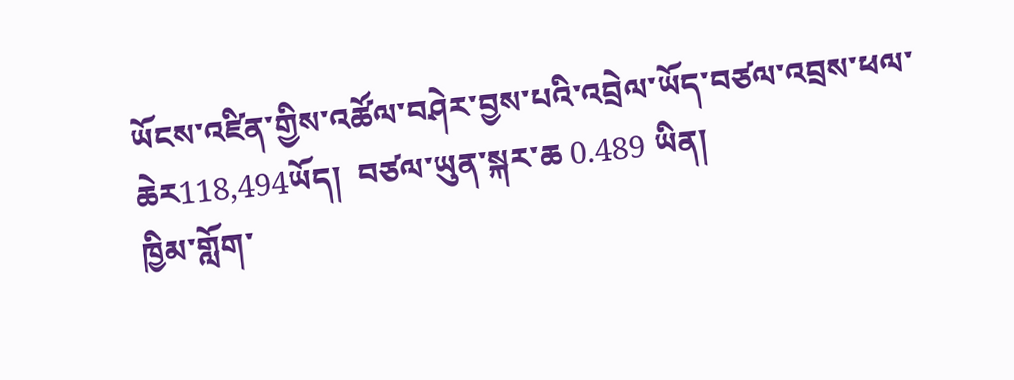ཡོངས་འཛིན་གྱིས་འཚོལ་བཤེར་བྱས་པའི་འབྲེལ་ཡོད་བཙལ་འབྲས་ཕལ་ཆེར118,494ཡོད།  བཙལ་ཡུན་སྐར་ཆ 0.489 ཡིན།
ཁྱིམ་གློག་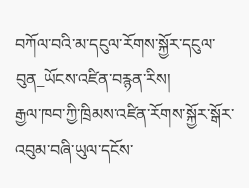བཀོལ་བའི་མ་དངུལ་རོགས་སྐྱོར་དངུལ་བུན_ཡོངས་འཛིན་བརྙན་རིས།
རྒྱལ་ཁབ་ཀྱི་ཁྲིམས་འཛིན་རོགས་སྐྱོར་སྒོར་འབུམ་བཞི་ཡུལ་དངོས་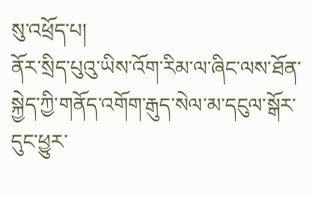སུ་འཕྲོད་པ།
ནོར་སྲིད་པུའུ་ཡིས་འོག་རིམ་ལ་ཞིང་ལས་ཐོན་སྐྱེད་ཀྱི་གནོད་འགོག་རྒུད་སེལ་མ་དངུལ་སྒོར་དུང་ཕྱུར་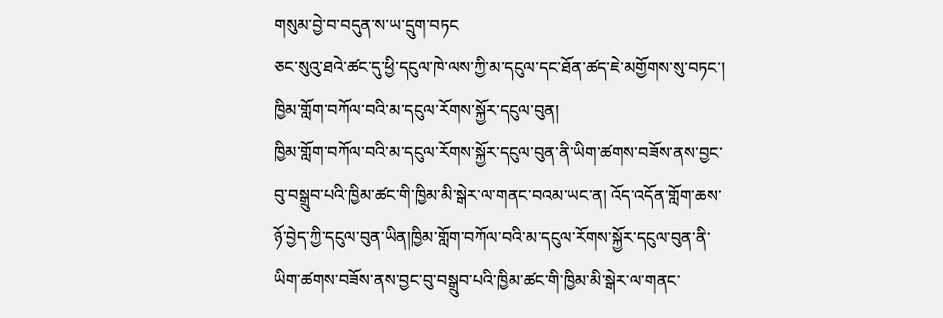གསུམ་བྱེ་བ་བདུན་ས་ཡ་དྲུག་བཏང
ཅང་སུའུ་ཐའེ་ཚང་དུ་ཕྱི་དངུལ་ཁེ་ལས་ཀྱི་མ་དངུལ་དང་ཐོན་ཚད་ཇེ་མགྱོགས་སུ་བཏང་།
ཁྱིམ་གློག་བཀོལ་བའི་མ་དངུལ་རོགས་སྐྱོར་དངུལ་བུན།
ཁྱིམ་གློག་བཀོལ་བའི་མ་དངུལ་རོགས་སྐྱོར་དངུལ་བུན་ནི་ཡིག་ཚགས་བཟོས་ནས་བྱང་བུ་བསྒྲུབ་པའི་ཁྱིམ་ཚང་གི་ཁྱིམ་མི་སྒེར་ལ་གནང་བའམ་ཡང་ན། འོད་འདོན་གློག་ཆས་ཉོ་བྱེད་ཀྱི་དངུལ་བུན་ཡིན།ཁྱིམ་གློག་བཀོལ་བའི་མ་དངུལ་རོགས་སྐྱོར་དངུལ་བུན་ནི་ཡིག་ཚགས་བཟོས་ནས་བྱང་བུ་བསྒྲུབ་པའི་ཁྱིམ་ཚང་གི་ཁྱིམ་མི་སྒེར་ལ་གནང་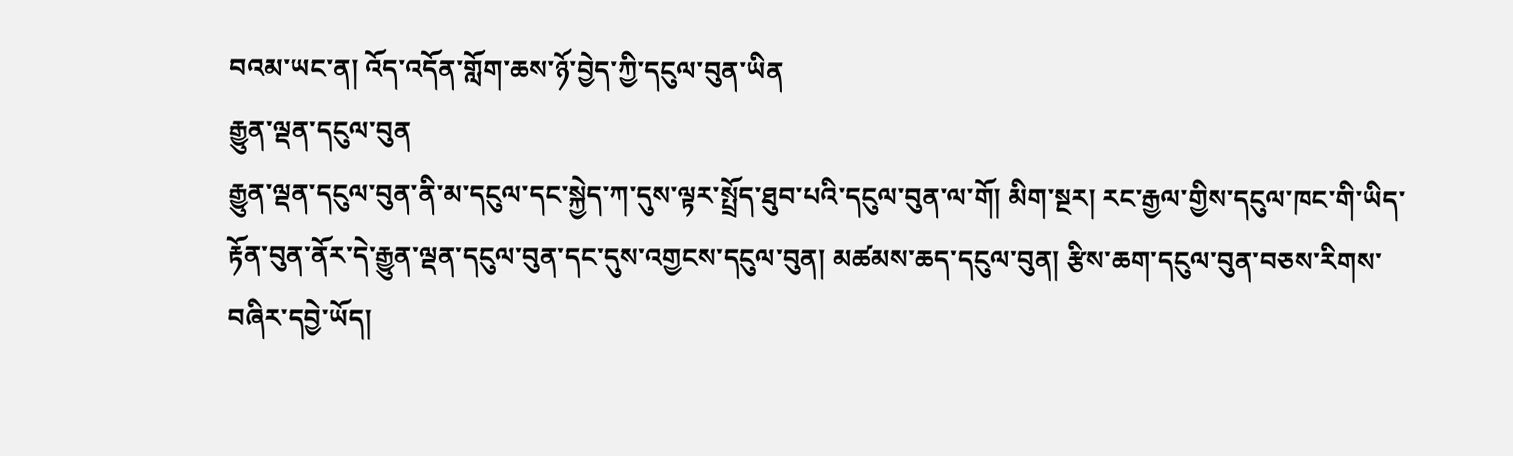བའམ་ཡང་ན། འོད་འདོན་གློག་ཆས་ཉོ་བྱེད་ཀྱི་དངུལ་བུན་ཡིན
རྒྱུན་ལྡན་དངུལ་བུན
རྒྱུན་ལྡན་དངུལ་བུན་ནི་མ་དངུལ་དང་སྐྱེད་ཀ་དུས་ལྟར་སྤྲོད་ཐུབ་པའི་དངུལ་བུན་ལ་གོ། མིག་སྔར། རང་རྒྱལ་གྱིས་དངུལ་ཁང་གི་ཡིད་རྟོན་བུན་ནོར་དེ་རྒྱུན་ལྡན་དངུལ་བུན་དང་དུས་འགྱངས་དངུལ་བུན། མཚམས་ཆད་དངུལ་བུན། རྩིས་ཆག་དངུལ་བུན་བཅས་རིགས་བཞིར་དབྱེ་ཡོད།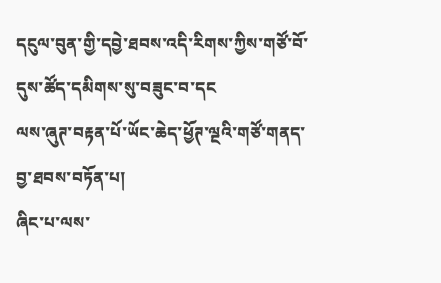དངུལ་བུན་གྱི་དབྱེ་ཐབས་འདི་རིགས་ཀྱིས་གཙོ་བོ་དུས་ཚོད་དམིགས་སུ་བཟུང་བ་དང
ལས་ཞུཊ་བརྟན་པོ་ཡོང་ཆེད་ཕྱོཊ་ལྔའི་གཙོ་གནད་བྱ་ཐབས་བཏོན་པ།
ཞིང་པ་ལས་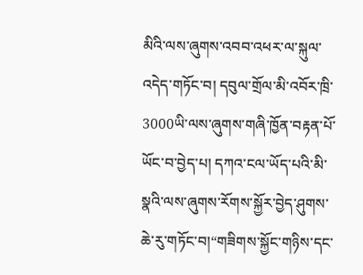མིའི་ལས་ཞུགས་འབབ་འཕར་ལ་སྐུལ་འདེད་གཏོང་བ། དབུལ་གྲོལ་མི་འབོར་ཁྲི་3000ཡི་ལས་ཞུགས་གཞི་ཁྱོན་བརྟན་པོ་ཡོང་བ་བྱེད་པ། དཀའ་ངལ་ཡོད་པའི་མི་སྣའི་ལས་ཞུགས་རོགས་སྐྱོར་བྱེད་ཤུགས་ཆེ་རུ་གཏོང་བ།“གཟིགས་སྐྱོང་གཉིས་དང་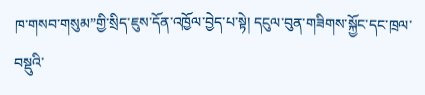ཁ་གསབ་གསུམ”གྱི་སྲིད་ཇུས་དོན་འཁྱོལ་བྱེད་པ་སྟེ། དངུལ་བུན་གཟིགས་སྐྱོང་དང་ཁྲལ་བསྡུའི་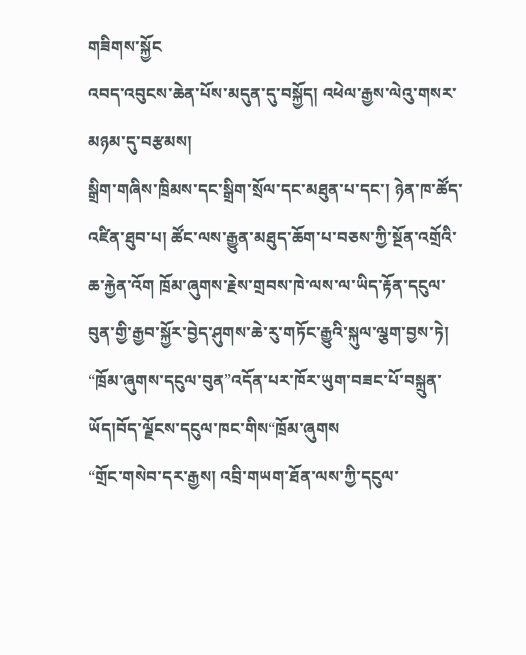གཟིགས་སྐྱོང
འབད་འབུངས་ཆེན་པོས་མདུན་དུ་བསྐྱོད། འཕེལ་རྒྱས་ལེའུ་གསར་མཉམ་དུ་བརྩམས།
སྒྲིག་གཞིས་ཁྲིམས་དང་སྒྲིག་སྲོལ་དང་མཐུན་པ་དང་། ཉེན་ཁ་ཚོད་འཛིན་ཐུབ་པ། ཚོང་ལས་རྒྱུན་མཐུད་ཆོག་པ་བཅས་ཀྱི་སྔོན་འགྲོའི་ཆ་རྐྱེན་འོག ཁྲོམ་ཞུགས་རྗེས་གྲབས་ཁེ་ལས་ལ་ཡིད་རྟོན་དངུལ་བུན་གྱི་རྒྱབ་སྐྱོར་བྱེད་ཤུགས་ཆེ་རུ་གཏོང་རྒྱུའི་སྐུལ་ལྕག་བྱས་ཏེ། “ཁྲོམ་ཞུགས་དངུལ་བུན”འདོན་པར་ཁོར་ཡུག་བཟང་པོ་བསྐྲུན་ཡོད།བོད་ལྗོངས་དངུལ་ཁང་གིས“ཁྲོམ་ཞུགས
“གྲོང་གསེབ་དར་རྒྱས། འབྲི་གཡག་ཐོན་ལས་ཀྱི་དངུལ་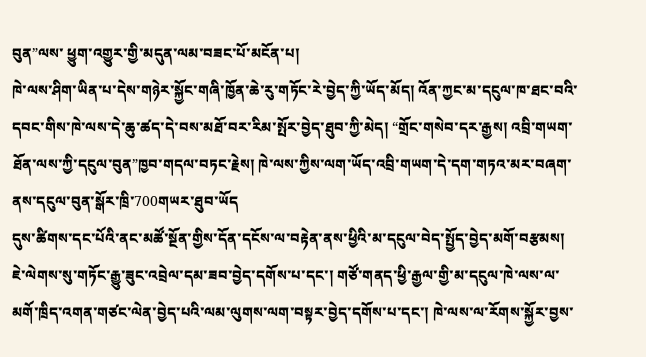བུན”ལས་ ཕྱུག་འགྱུར་གྱི་མདུན་ལམ་བཟང་པོ་མངོན་པ།
ཁེ་ལས་ཤིག་ཡིན་པ་དེས་གཉེར་སྐྱོང་གཞི་ཁྱོན་ཆེ་རུ་གཏོང་རེ་བྱེད་ཀྱི་ཡོད་མོད། འོན་ཀྱང་མ་དངུལ་ཁ་ཐང་བའི་དབང་གིས་ཁེ་ལས་དེ་ཆུ་ཚད་དེ་བས་མཐོ་བར་རིམ་སྤོར་བྱེད་ཐུབ་ཀྱི་མེད། “གྲོང་གསེབ་དར་རྒྱས། འབྲི་གཡག་ཐོན་ལས་ཀྱི་དངུལ་བུན”ཁྱབ་གདལ་བཏང་རྗེས། ཁེ་ལས་ཀྱིས་ལག་ཡོད་འབྲི་གཡག་དེ་དག་གཏའ་མར་བཞག་ནས་དངུལ་བུན་སྒོར་ཁྲི་700གཡར་ཐུབ་ཡོད
དུས་ཚིགས་དང་པོའི་ནང་མཚོ་སྔོན་གྱིས་དོན་དངོས་ལ་བརྟེན་ནས་ཕྱིའི་མ་དངུལ་བེད་སྤྱོད་བྱེད་མགོ་བརྩམས།
ཇེ་ལེགས་སུ་གཏོང་རྒྱུ་ཟུང་འབྲེལ་དམ་ཟབ་བྱེད་དགོས་པ་དང་། གཙོ་གནད་ཕྱི་རྒྱལ་གྱི་མ་དངུལ་ཁེ་ལས་ལ་མགོ་ཁྲིད་འགན་གཙང་ལེན་བྱེད་པའི་ལམ་ལུགས་ལག་བསྟར་བྱེད་དགོས་པ་དང་། ཁེ་ལས་ལ་རོགས་སྐྱོར་བྱས་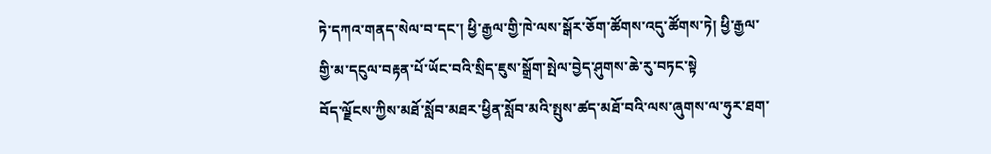ཏེ་དཀའ་གནད་སེལ་བ་དང་། ཕྱི་རྒྱལ་གྱི་ཁེ་ལས་སྒོར་ཅོག་ཚོགས་འདུ་ཚོགས་ཏེ། ཕྱི་རྒྱལ་གྱི་མ་དངུལ་བརྟན་པོ་ཡོང་བའི་སྲིད་ཇུས་སྒྲོག་སྤེལ་བྱེད་ཤུགས་ཆེ་རུ་བཏང་སྟེ
བོད་ལྗོངས་ཀྱིས་མཐོ་སློབ་མཐར་ཕྱིན་སློབ་མའི་སྤུས་ཚད་མཐོ་བའི་ལས་ཞུགས་ལ་ཧུར་ཐག་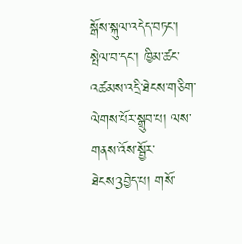སྒོས་སྐུལ་འདེད་བཏང་།
སྤེལ་བ་དང་། ཁྱིམ་ཚང་འཚམས་འདྲི་ཐེངས་གཅིག་ལེགས་པོར་སྒྲུབ་པ། ལས་གནས་འོས་སྦྱོར་ཐེངས3བྱེད་པ། གསོ་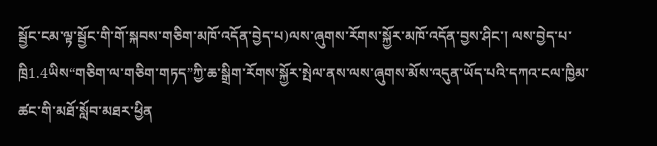སྦྱོང་ངམ་ལྟ་སྦྱོང་གི་གོ་སྐབས་གཅིག་མཁོ་འདོན་བྱེད་པ)ལས་ཞུགས་རོགས་སྐྱོར་མཁོ་འདོན་བྱས་ཤིང་། ལས་བྱེད་པ་ཁྲི1.4ཡིས“གཅིག་ལ་གཅིག་གཏད”ཀྱི་ཆ་སྒྲིག་རོགས་སྐྱོར་སྤེལ་ནས་ལས་ཞུགས་མོས་འདུན་ཡོད་པའི་དཀའ་ངལ་ཁྱིམ་ཚང་གི་མཐོ་སློབ་མཐར་ཕྱིན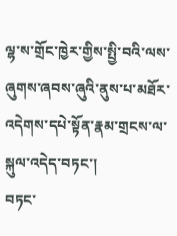ལྷ་ས་གྲོང་ཁྱེར་གྱིས་སྤྱི་བའི་ལས་ཞུགས་ཞབས་ཞུའི་ནུས་པ་མཐོར་འདེགས་དཔེ་སྟོན་རྣམ་གྲངས་ལ་སྐུལ་འདེད་བཏང་།
བཏང་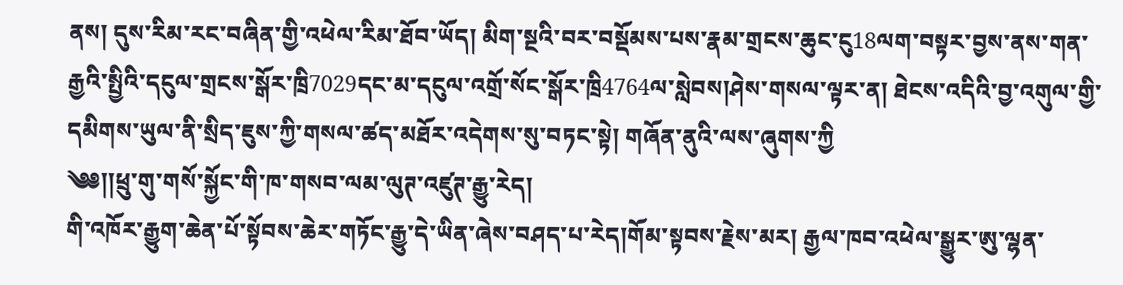ནས། དུས་རིམ་རང་བཞིན་གྱི་འཕེལ་རིམ་ཐོབ་ཡོད། མིག་སྔའི་བར་བསྡོམས་པས་རྣམ་གྲངས་ཆུང་ངུ18ལག་བསྟར་བྱས་ནས་གན་རྒྱའི་སྤྱིའི་དངུལ་གྲངས་སྒོར་ཁྲི7029དང་མ་དངུལ་འགྲོ་སོང་སྒོར་ཁྲི4764ལ་སླེབས།ཤེས་གསལ་ལྟར་ན། ཐེངས་འདིའི་བྱ་འགུལ་གྱི་དམིགས་ཡུལ་ནི་སྲིད་ཇུས་ཀྱི་གསལ་ཚད་མཐོར་འདེགས་སུ་བཏང་སྟེ། གཞོན་ནུའི་ལས་ཞུགས་ཀྱི
༄༅།།ཕྲུ་གུ་གསོ་སྐྱོང་གི་ཁ་གསབ་ལམ་ལུཊ་འཛུཊ་རྒྱུ་རེད།
གི་འཁོར་རྒྱུག་ཆེན་པོ་སྟོབས་ཆེར་གཏོང་རྒྱུ་དེ་ཡིན་ཞེས་བཤད་པ་རེད།གོམ་སྟབས་རྗེས་མར། རྒྱལ་ཁབ་འཕེལ་སྒྱུར་ཨུ་ལྷན་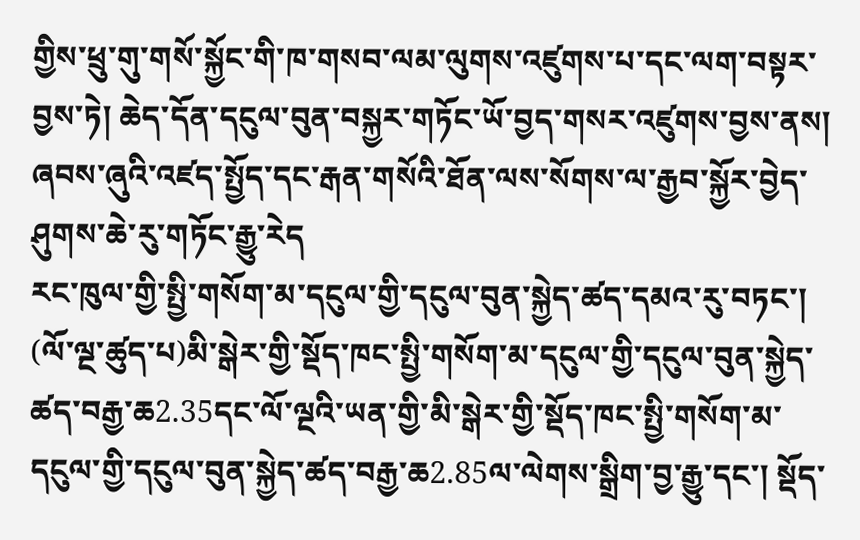གྱིས་ཕྲུ་གུ་གསོ་སྐྱོང་གི་ཁ་གསབ་ལམ་ལུགས་འཛུགས་པ་དང་ལག་བསྟར་བྱས་ཏེ། ཆེད་དོན་དངུལ་བུན་བསྐྱར་གཏོང་ཡོ་བྱད་གསར་འཛུགས་བྱས་ནས། ཞབས་ཞུའི་འཛད་སྤྱོད་དང་རྒན་གསོའི་ཐོན་ལས་སོགས་ལ་རྒྱབ་སྐྱོར་བྱེད་ཤུགས་ཆེ་རུ་གཏོང་རྒྱུ་རེད
རང་ཁུལ་གྱི་སྤྱི་གསོག་མ་དངུལ་གྱི་དངུལ་བུན་སྐྱེད་ཚད་དམའ་རུ་བཏང་།
(ལོ་ལྔ་ཚུད་པ)མི་སྒེར་གྱི་སྡོད་ཁང་སྤྱི་གསོག་མ་དངུལ་གྱི་དངུལ་བུན་སྐྱེད་ཚད་བརྒྱ་ཆ2.35དང་ལོ་ལྔའི་ཡན་གྱི་མི་སྒེར་གྱི་སྡོད་ཁང་སྤྱི་གསོག་མ་དངུལ་གྱི་དངུལ་བུན་སྐྱེད་ཚད་བརྒྱ་ཆ2.85ལ་ལེགས་སྒྲིག་བྱ་རྒྱུ་དང་། སྡོད་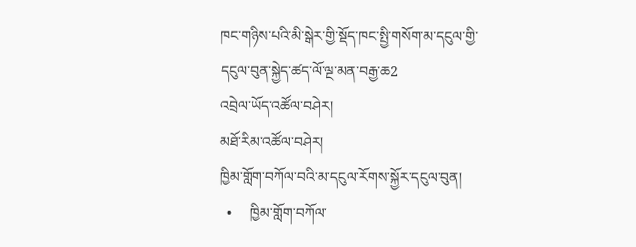ཁང་གཉིས་པའི་མི་སྒེར་གྱི་སྡོད་ཁང་སྤྱི་གསོག་མ་དངུལ་གྱི་དངུལ་བུན་སྐྱེད་ཚད་ལོ་ལྔ་མན་བརྒྱ་ཆ2
འབྲེལ་ཡོད་འཚོལ་བཤེར།
མཐོ་རིམ་འཚོལ་བཤེར།
ཁྱིམ་གློག་བཀོལ་བའི་མ་དངུལ་རོགས་སྐྱོར་དངུལ་བུན།
  •     ཁྱིམ་གློག་བཀོལ་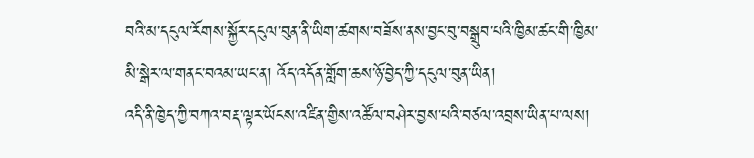བའི་མ་དངུལ་རོགས་སྐྱོར་དངུལ་བུན་ནི་ཡིག་ཚགས་བཟོས་ནས་བྱང་བུ་བསྒྲུབ་པའི་ཁྱིམ་ཚང་གི་ཁྱིམ་མི་སྒེར་ལ་གནང་བའམ་ཡང་ན། འོད་འདོན་གློག་ཆས་ཉོ་བྱེད་ཀྱི་དངུལ་བུན་ཡིན།
འདི་ནི་ཁྱེད་ཀྱི་བཀའ་བརྡ་ལྟར་ཡོངས་འཛིན་གྱིས་འཚོལ་བཤེར་བྱས་པའི་བཙལ་འབྲས་ཡིན་པ་ལས།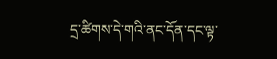དྲ་ཚིགས་དེ་གའི་ནང་དོན་དང་ལྟ་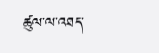ཚུལ་ལ་འཐད་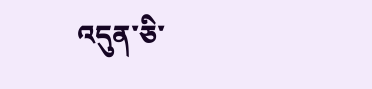འདུན་ཅི་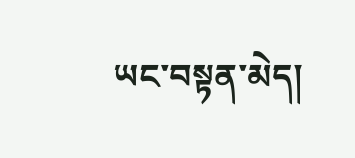ཡང་བསྟན་མེད།